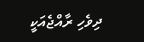ދިވެހި ރާއްޖެއަކީ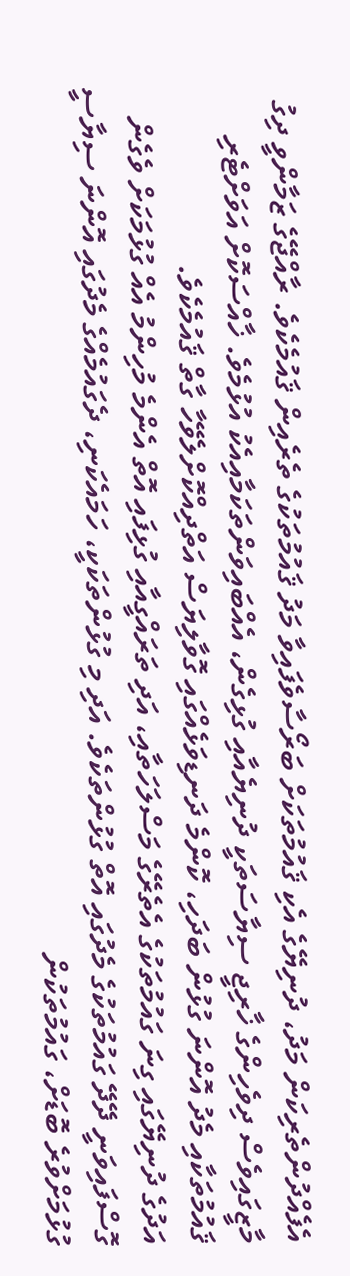އެފެއްދުންތެރިކަން މަދު، ދުނިޔޭގެ އެކި ޤައުމުތަކަށް ބަރޯސާވެފައިވާ މަދު ޤައުމުތަކުގެ ތެރެއިން ޤައުމެކެވެ. ރާއްޖޭގެ ޒަމާންވީ ދިގު މާޒީގައިވެސް ދިވެހިންގެ ޚާރިޖީ ސިޔާސަތަކީ ދުނިޔެއާއި ގުޅިގެން، އެއްބައިވަންތަކަމާއިއެކު އުޅުމެވެ. ޚާއްސަކޮށް އަވަށްޓެރި ޤައުމުތަކާއި މެދު އޮންނަ ގުޅުން ބަދަހި، ކޮންމެ ދަނޑިވަޅެއްގައި ގޮވާލިޔަސް އަތްދިއްކޮށްލެވޭހާ ގާތް ޤައުމެކެވެ.
އަދުގެ ދުނިޔޭގައި ގިނަ ގައުމުތަކުގެ އެތެރޭގެ މަސްލަހަތާއި، އަދި ތަރައްގީއާއި ގުޅިފައި އޮތް އެންމެ މުހިންމު އެއް ގުޅުމަކަށް ވެގެން ގޮސްފައިވަނީ ދޭދޭ ގައުމުތަކުގެ މެދުގައި އޮތް ގުޅުންތަކެވެ. އަދި މި ގުޅުންތަކަކީ، ހަމައެކަނި، ދެގައުމެއްގެ މެދުގައި އޮންނަ ސިޔާސީ ގުޅުމަށްވުރެ ބޮޑަށް، ގައުމުތަކުން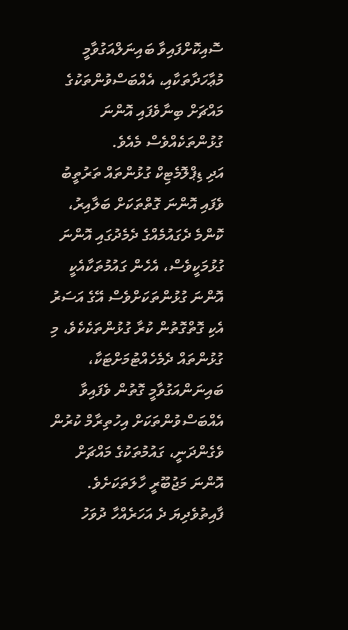ސޮއިކޮށްފައިވާ ބައިނަލްއަގުވާމީ މުޢާހަދާތަކާއި، އެއްބަސްވުންތަކުގެ މައްޗަށް ބިނާވެފައި އޮންނަ ގުޅުންތަކެއްވެސް މެއެވެ.
އަދި ޑިޕްލޮމެޓިކް ގުޅުންތައް ތަރުތީބު ވެފައި އޮންނަ ގޮތްތަކަށް ބަލާއިރު، ކޮންމެ ދެގައުމެއްގެ ދެމެދުގައި އޮންނަ ގުޅުމަކީވެސް، އެހެން ގައުމުތަކާއެކީ އޮންނަ ގުޅުންތަކަށްވެސް އޭގެ އަސަރު އެކި ގޮތްގޮތުން ކުރާ ގުޅުންތަކެކެވެ، މި ގުޅުންތައް ދެމެހެއްޓުމަށްޓަކާ، ބައިނަންއަގުވާމީ ގޮތުން ވެފައިވާ އެއްބަސްވުންތަކަށް އިހުތިރާމް ކުރުން ވެގެންދަނީ، ގައުމުތަކުގެ މައްޗަށް އޮންނަ މަޖުބޫރީ ހާލަތަކަށެވެ.
ފާއިތުވެދިޔަ ދެ އަހަރެއްހާ ދުވަހު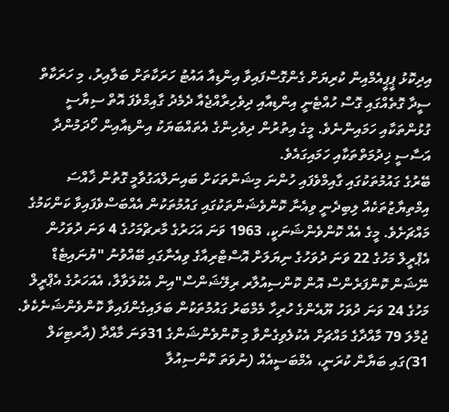އިދިކޮޅު ޕީޕީއެމްއިން ކުރިޔަށް ގެންގޮސްފައިވާ އިންޑިއާ އައުޓު ހަރަކާތަށް ބަލާއިރު، މި ހަރަކާތް ސީދާ ގޮތެއްގައި ގޮސް ހުއްޓެނީ އިންޑިއާއި ދިވެހިރާއްޖެއާ ދެމެދު ގާއިމްވެފަ އޮތް ސިޔާސީ ގުޅުންތަކާއި ހަމައިންނެވެ. މީގެ އިތުރުން ދިވެހިންގެ އެތައްބަޔަކު އިންޑިއާއިން ހޯދަމުންދާ އަސާސީ ޚިދުމަތްތަކާއި ހަމައިގައެވެ.
ބޭރުގެ ގައުމުތަކުގައި ގާއިމްވެފައި ހުންނަ މިޝަންތަކަށް ބައިނަލްއަގުވާމީ ގޮތުން ޚާއްސަ އިމްތިޔާޒުތަކެއް ލިބިދެނީ ވިއެނާ ކޮންވެޝަންތަކުގައި ގައުމުތަކުން އެއްބަސްވެފައިވާ ކަންކަމުގެ މައްޗަށެވެ. މީގެ އެއް ކޮންވެންޝަނަކީ، 1963 ވަނަ އަހަރުގެ މާރޗްމަހުގެ 4 ވަނަ ދުވަހުން އެޕްރީލް މަހުގެ 22 ވަނަ ދުވަހުގެ ނިޔަލަށް އޮސްޓްރިއާގެ ވިއެނާގައި ބޭއްވުނު "ޔުނައިޓެޑް ނޭޝަން ކޮންފަރެންސް އޮން ކޮންސިއުލާރ ރިލޭޝަންސް"އިން އެކުލަވާލާ، އެއަހަރުގެ އެޕްރީލް މަހުގެ 24 ވަނަ ދުވަހު ޔޫއެންގެ ހުރިހާ މެމްބަރު ގައުމުތަކުން ބަލައިގެންފައިވާ ކޮންވެންޝަނެކެވެ.
ޖުމްލަ 79 މާއްދާގެ މައްޗަށް އެކުލެވިގެންވާ މި ކޮންވެންޝަންގެ 31ވަނަ މާއްދާ (އާރޓިކަލް 31)ގައި ބަޔާން ކުރަނީ، އެމްބަސީއެއް (ނުވަތަ ކޮންސިއުލާ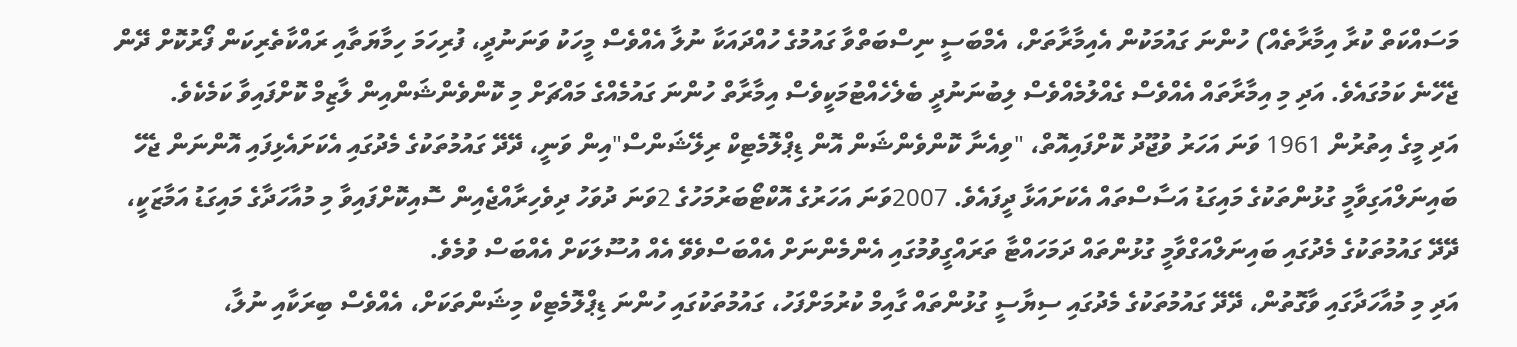މަސައްކަތް ކުރާ އިމާރާތެއް) ހުންނަ ގައުމަކުން އެއިމާރާތަށް، އެމްބަސީ ނިސްބަތްވާ ގައުމުގެ ހުއްދައަކާ ނުލާ އެއްވެސް މީހަކު ވަނަނުދީ، ފުރިހަމަ ހިމާޔަތާއި ރައްކާތެރިކަން ފޯރުކޮށް ދޭން ޖެހޭނެ ކަމުގައެވެ. އަދި މި އިމާރާތައް އެއްވެސް ގެއްލުމެއްވެސް ލިބުނަނުދީ ބެލެހެއްޓުމަކީވެސް އިމާރާތް ހުންނަ ގައުމެއްގެ މައްޗަށް މި ކޮންވެންޝަންއިން ލާޒިމް ކޮށްފައިވާ ކަމެކެވެ.
އަދި މީގެ އިތުރުން 1961 ވަނަ އަހަރު ވުޖޫދު ކޮށްފައިއޮތް، "ވިއެނާ ކޮންވެންޝަން އޮން ޑިޕްލޮމެޓިކް ރިލޭޝަންސް"އިން ވަނީ، ދޭދޭ ގައުމުތަކުގެ މެދުގައި އެކަށައެޅިފައި އޮންނަން ޖެހޭ ބައިނަލްއަގިވާމީ ގުޅުންތަކުގެ މައިގަޑު އަސާސްތައް އެކަށައަޅާ ދީފައެވެ. 2007ވަނަ އަހަރުގެ އޮކްޓޯބަރުމަހުގެ 2ވަނަ ދުވަހު ދިވެހިރާއްޖެއިން ސޮއިކޮށްފައިވާ މި މުއާހަދާގެ މައިގަޑު އަމާޒަކީ، ދޭދޭ ގައުމުތަކުގެ މެދުގައި ބައިނަލްއަގްވާމީ ގުޅުންތައް ދަމަހައްޓާ ތަރައްގީވުމުގައި އެންމެންނަށް އެއްބަސްވެވޭ އެއް އުސޫލަކަށް އެއްބަސް ވުމެވެ.
އަދި މި މުއާހަދާގައި ވާގޮތުން، ދޭދޭ ގައުމުތަކުގެ މެދުގައި ސިޔާސީ ގުޅުންތައް ގާއިމް ކުރުމަށްފަހު، ގައުމުތަކުގައި ހުންނަ ޑިޕްލޮމެޓިކް މިޝަންތަކަށް، އެއްވެސް ބިރަކާއި ނުލާ،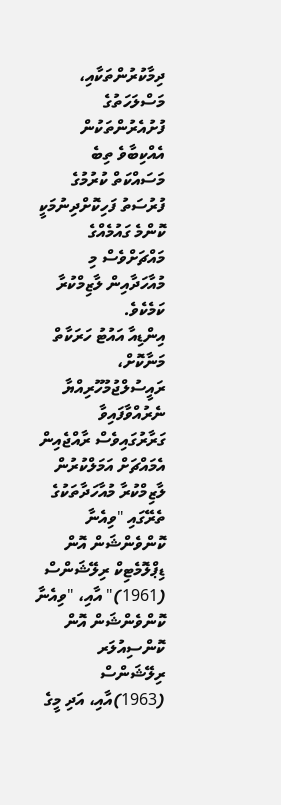ދިމާކުރުންތަކާއި، މަސްލަހަތުގެ ފުށުއެރުންތަކުން އެއްކިބާވެ ތިބެ މަސައްކަތް ކުރުމުގެ ފުރުސަތު ފަހިކޮށްދިނުމަކީ ކޮންމެ ގައުމެއްގެ މައްޗަށްވެސް މި މުއާހަދާއިން ލާޒިމްކުރާ ކަމެކެވެ.
އިންޑިއާ އައުޓު ހަރަކާތް މަނާކޮށް، ރައީސުލްޖުމުހޫރިއްޔާ ނެރުއްވާފައިވާ ގަރާރުގައިވެސް ރާއްޖެއިން އެމައްޗަށް އަމަލްކުރުން ލާޒިމްކުރާ މުއާހަދާތަކުގެ ތެރޭގައި "ވިއެނާ ކޮންވެންޝަން އޮން ޑިޕްލޮމެޓިކް ރިލޭޝަންސް (1961)" އާއި، "ވިއެނާ ކޮންވެންޝަން އޮން ކޮންސިއުލަރ ރިލޭޝަންސް (1963)އާއި، އަދި މީގެ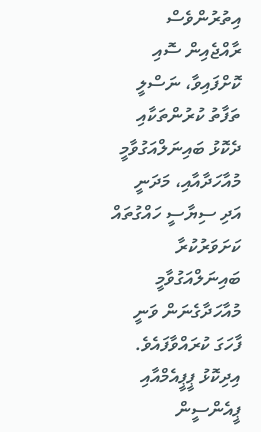އިތުރުންވެސް ރާއްޖެއިން ސޮއި ކޮށްފައިވާ، ނަސްލީ ތަފާތު ކުރުންތަކާއި ދެކޮޅު ބައިނަލްއަގުވާމީ މުއާހަދާއާއި، މަދަނީ އަދި ސިޔާސީ ހައްގުތައް ކަށަވަރުކުރާ ބައިނަލްއަގުވާމީ މުއާހަދާގެނަން ވަނީ ފާހަގަ ކުރައްވާފައެވެ.
އިދިކޮޅު ޕީޕީއެމްއާއި ޕީއެންސީން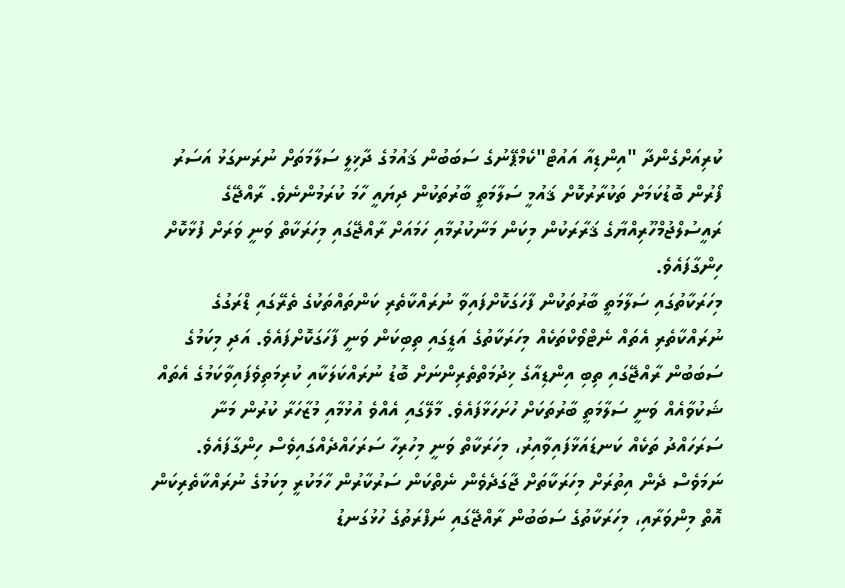ކުރިއަށްގެންދާ "އިންޑިއާ އައުޓް"ކެމްޕޭނުގެ ސަބަބުން ޤައުމުގެ ދާޚިލީ ސަލާމަތަށް ނުރަނގަޅު އަސަރު ފޯރުން ބޮޑުކަމަށް ތަކުރާރުކޮށް ޤައުމީ ސަލާމަތީ ބާރުތަކުން ދިޔައީ ހާމަ ކުރަމުންނެވެ. ރާއްޖޭގެ ރައީސުލްޖުމްހޫރިއްޔާގެ ޤަރާރަކުން މިކަން މަނާކުރުމާއި ހަމައަށް ރާއްޖޭގައި މިހަރަކާތް ވަނީ ވަރަށް ފުޅާކޮށް ހިންގާފައެވެ.
މިހަރަކާތުގައި ސަލާމަތީ ބާރުތަކުން ފާހަގަކޮށްފައިވާ ނުރައްކާތެރި ކަންތައްތަކުގެ ތެރޭގައި ޑްރަގުގެ ނުރައްކާތެރި އެތައް ނެޓްވޯކްތަކެއް މިހަރަކާތުގެ އަޑީގައި ތިބިކަން ވަނީ ފާހަގަކޮށްފައެވެ. އަދި މިކަމުގެ ސަބަބުން ރާއްޖޭގައި ތިބި އިންޑިއާގެ ޚިދުމަތްތެރިންނަށް ބޮޑު ނުރައްކަލަކާއި ކުރިމަތިވެފައިވާކަމުގެ އެތައް ޝަކުވާއެއް ވަނީ ސަލާމަތީ ބާރުތަކަށް ހުށަހަޅާފައެވެ. މާލޭގައި އެއްވެ އުޅުމާއި މުޒާހަރާ ކުރުން މަނާ ސަރަހައްދު ތަކެއް ކަނޑައަޅާފައިވާއިރު، މިހަރަކާތް ވަނީ މިހުރިހާ ސަރަހައްދެއްގައިވެސް ހިންގާފައެވެ.
ނަމަވެސް ދެން އިތުރަށް މިހަރަކާތަށް ޖާގަދެވެން ނެތްކަން ސަރުކާރުން ހާމަކުރީ މިކަމުގެ ނުރައްކާތެރިކަން އޮތް މިންވަރާއި، މިހަރަކާތުގެ ސަބަބުން ރާއްޖޭގައި ނަފްރަތުގެ ހުޅުގަނޑު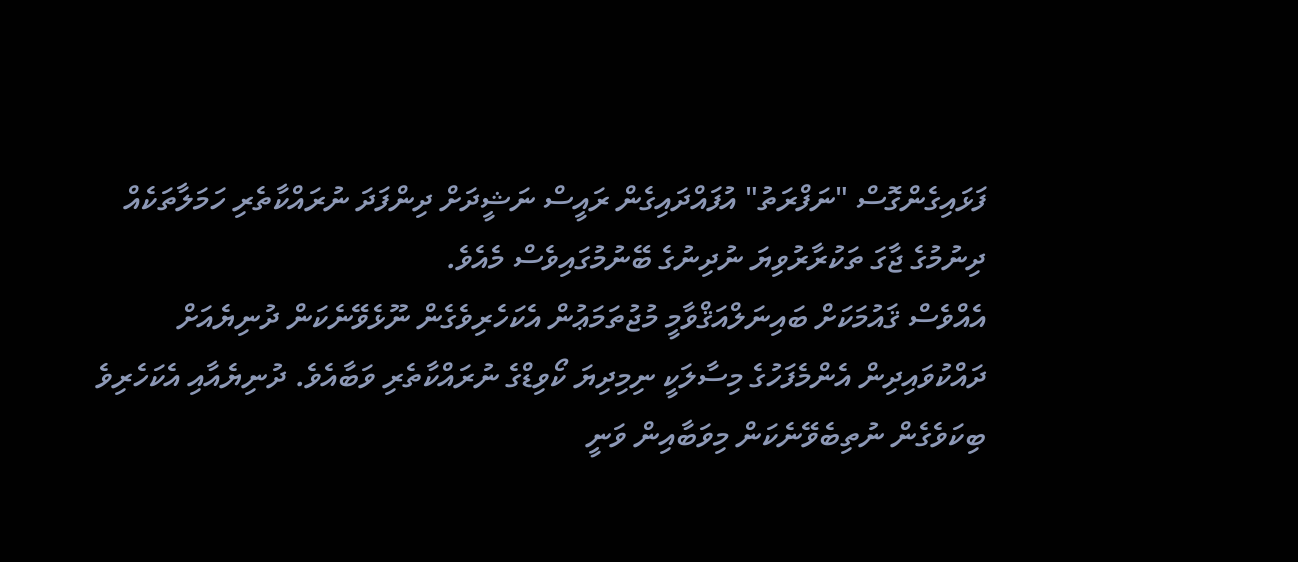ފަޅައިގެންގޮސް "ނަފްރަތު" އުފައްދައިގެން ރައީސް ނަޝީދަށް ދިންފަދަ ނުރައްކާތެރި ހަމަލާތަކެއް ދިނުމުގެ ޖާގަ ތަކުރާރުވިޔަ ނުދިނުގެ ބޭނުމުގައިވެސް މެއެވެ.
އެއްވެސް ޤައުމަކަށް ބައިނަލްއަޤްވާމީ މުޖުތަމަޢުން އެކަހެރިވެގެން ނޫޅެވޭނެކަން ދުނިޔެއަށް ދައްކުވައިދިން އެންމެފަހުގެ މިސާލަކީ ނިމިދިޔަ ކޯވިޑްގެ ނުރައްކާތެރި ވަބާއެވެ. ދުނިޔެއާއި އެކަހެރިވެ ބިކަވެގެން ނުތިބެވޭނެކަން މިވަބާއިން ވަނީ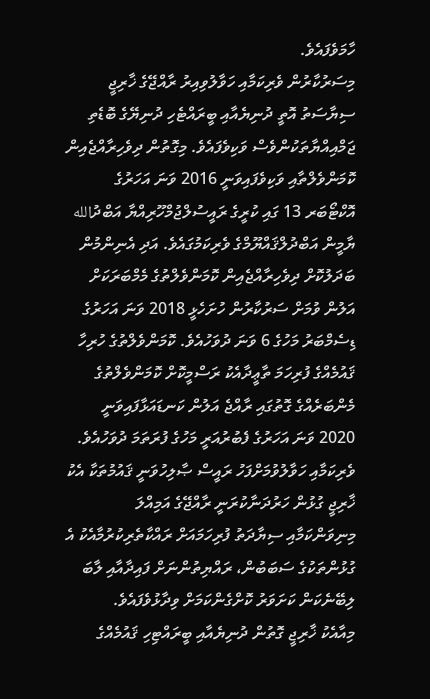ހާމަވެފައެވެ.
މިސަރުކާރުން ވެރިކަމާއި ހަވާލުވިއިރު ރާއްޖޭގެ ޚާރިޖީ ސިޔާސަތު އޮތީ ދުނިޔެއާއި ބީރައްޓެހި ދުނިޔޭގެ ބޮޑެތި ޖަމްއިއްޔާތަކުންވެސް ވަކިވެފައެވެ. މިގޮތުން ދިވެހިރާއްޖެއިން ކޮމަންވެލްތާއި ވަކިވެފައިވަނީ 2016 ވަނަ އަހަރުގެ އޮކްޓޯބަރ 13 ގައި ކުރީގެ ރައީސުލްޖުމްހޫރިއްޔާ އަބްދުالله ޔާމީން އަބްދުލްޤައްޔޫމްގެ ވެރިކަމުގައެވެ. އަދި އެނިންމުން ބަދަލުކޮށް ދިވެހިރާއްޖެއިން ކޮމަންވެލްތުގެ މެމްބަރަކަށް އަލުން ވުމަށް ސަރުކާރުން ހުށަހެޅީ 2018 ވަނަ އަހަރުގެ ޑިސެމްބަރު މަހުގެ 6 ވަނަ ދުވަހުއެވެ. ކޮމަންވެލްތުގެ ހުރިހާ ޤައުމެއްގެ ފުރިހަމަ ތާޢީދާއެކު ރަސްމީކޮށް ކޮމަންވެލްތުގެ މެންބަރެއްގެ ގޮތުގައި ރާއްޖެ އަލުން ކަނޑައަޅާފައިވަނީ 2020 ވަނަ އަހަރުގެ ފެބުރުއަރީ މަހުގެ ފުރަތަމަ ދުވަހުއެވެ.
ވެރިކަމާއި ހަވާލުވުމަށްފަހު ރައީސް ޞާލިހުވަނީ ޤައުމުތަކާ އެކު ޚާރިޖީ ގުޅުން ހަރުދަނާކުރަނީ ރާއްޖޭގެ އަމިއްލަ މިނިވަންކަމާއި ސިޔާދަތު ފުރިހަމައަށް ރައްކާތެރިކުރުމާއެކު އެ ގުޅުންތަކުގެ ސަބަބުން، ރައްޔިތުންނަށް ފައިދާއާއި ލާބަ ލިބޭނެކަން ކަށަވަރު ކޮށްގެންކަމަށް ވިދާޅުވެފައެވެ.
މިއާއެކު ޚާރިޖީ ގޮތުން ދުނިޔެއާއި ބީރައްޓިހި ޤައުމެއްގެ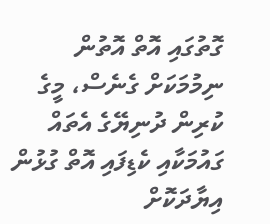ގޮތުގައި އޮތް އޮތުން ނިމުމަކަށް ގެނެސް، މީގެ ކުރިން ދުނިޔޭގެ އެތައް ގައުމަކާއި ކެޑިފައި އޮތް ގުޅުން އިޔާދަކޮށް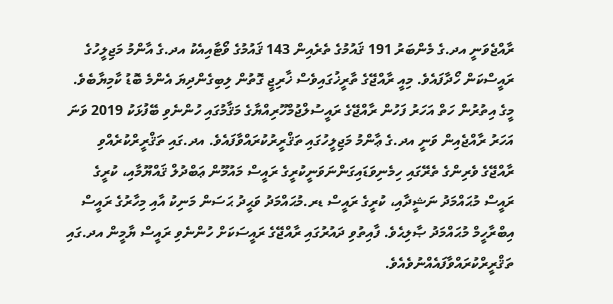ރާއްޖެވަނީ އދ.ގެ މެންބަރު 191 ޤައުމުގެ ތެރެއިން 143 ޤައުމުގެ ވޯޓާއިއެކު އދ.ގެ އާންމު މަޖިލީހުގެ ރައީސްކަން ހޯދާފައެވެ. މިއީ ރާއްޖޭގެ ތާރީޚުގައިވެސް ޚާރިޖީ ގޮތުން ލިބިގެންދިޔަ އެންމެ ބޮޑު ކާމިޔާބެވެ.
މީގެ އިތުރުން ހަތް އަހަރު ފަހުން ރާއްޖޭގެ ރައީސުލްޖުމްހޫރިއްޔާގެ މަޤާމުގައި ހުންނެވި ބޭފުޅަކު 2019 ވަނަ އަހަރު ރާއްޖެއިން ވަނީ އދ.ގެ ޢާންމު މަޖިލީހުގައި ތަޤްރީރުކުރައްވާފައެވެ. އދ.ގައި ތަޤްރީރްކުރެއްވި ރާއްޖޭގެ ވެރިންގެ ތެރޭގައި ހިމެނިވަޑައިގަންނަވަނީކުރީގެ ރައީސް މައުމޫން ޢަބްދުލް ޤައްޔޫމާއި، ކުރީގެ ރައީސް މުޙައްމަދު ނަޝީދާއި، ކުރީގެ ރައީސް ޑރ.މުޙައްމަދު ވަޙީދު ޙަސަން މަނިކު އާއި މިހާރުގެ ރައީސް އިބްރާހީމް މުޙައްމަދު ޞާލިޙެވެ. ފާއިތުވި ދައުރުގައި ރާއްޖޭގެ ރައީސަކަށް ހުންނެވި ރައީސް ޔާމީން އދ.ގައި ތަޤްރީރްކުރައްވާފައެއްނުވެއެވެ.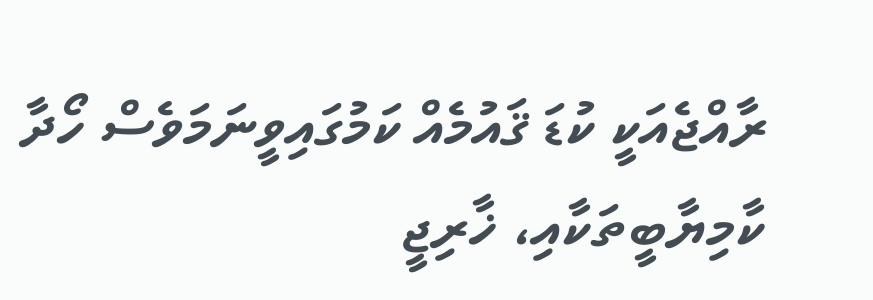ރާއްޖެއަކީ ކުޑަ ޤައުމެއް ކަމުގައިވީނަމަވެސް ހޯދާ ކާމިޔާބީތަކާއި، ޚާރިޖީ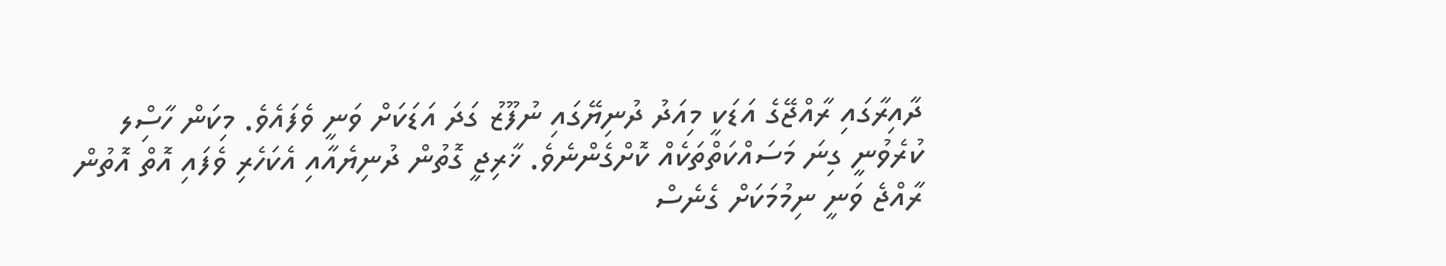ދާއިރާގައި ރާއްޖޭގެ އަޑަކީ މިއަދު ދުނިޔޭގައި ނުފޫޒު ގަދަ އަޑަކަށް ވަނީ ވެފައެވެ. މިކަން ހާސިްލ ކުރެވުނީ ގިނަ މަސައްކަތްތަކެއް ކޮށްގެންނެވެ. ޚާރިޖީ ގޮތުން ދުނިޔެއާއި އެކަހެރި ވެފައި އޮތް އޮތުން ރާއްޖެ ވަނީ ނިމުމަކަށް ގެނެސް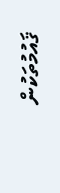ޤައުމުތަކުން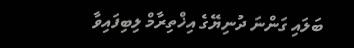ބަލައި ގަންނަ ދުނިޔޭގެ އިޚްތިރާމް ލިބިފައިވާ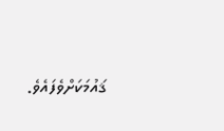ޤައުމަކަށްވެފައެވެ.